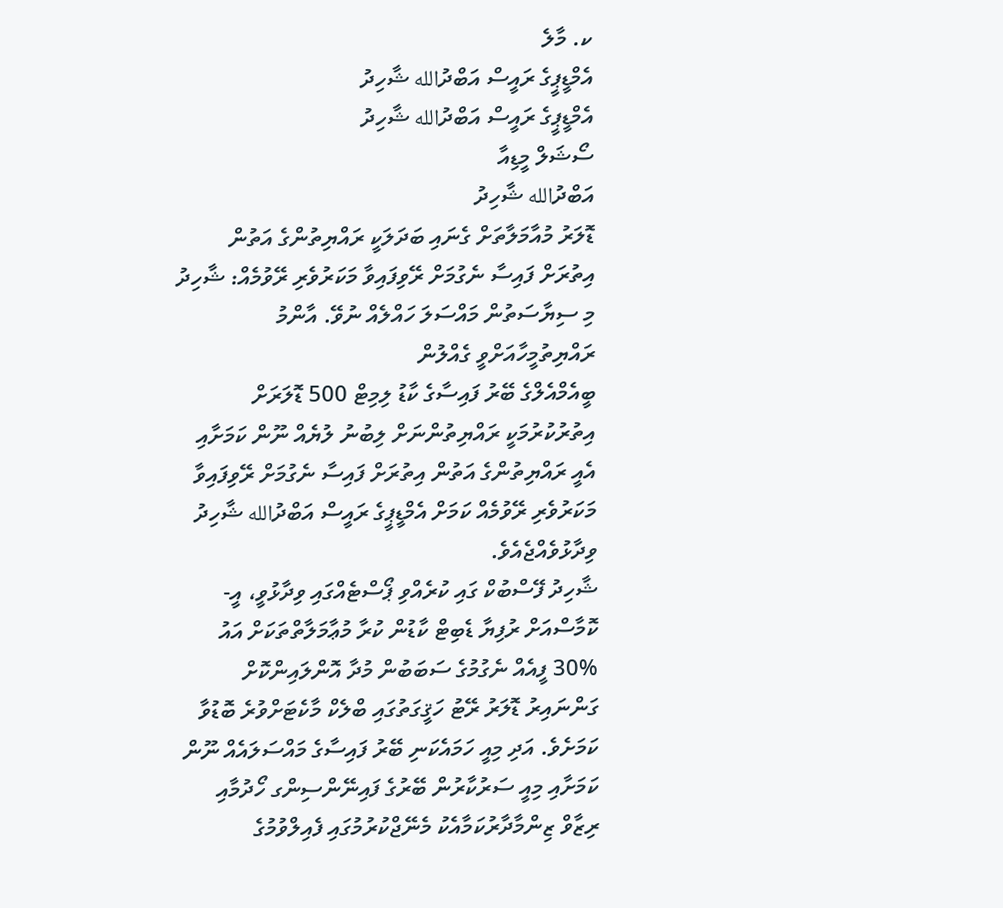ކ. މާލެ
އެމްޑީޕީގެ ރައީސް އަބްދުالله ޝާހިދު
އެމްޑީޕީގެ ރައީސް އަބްދުالله ޝާހިދު
ސޯޝަލް މީޑިއާ
އަބްދުالله ޝާހިދު
ޑޮލަރު މުއާމަލާތަށް ގެނައި ބަދަލަކީ ރައްޔިތުންގެ އަތުން އިތުރަށް ފައިސާ ނެގުމަށް ރޭވިފައިވާ މަކަރުވެރި ރޭވުމެއް: ޝާހިދު
މި ސިޔާސަތުން މައްސަލަ ހައްލެއް ނުވޭ. އާންމު ރައްޔިތުމީހާއަށްވީ ގެއްލުން
ބީއެމްއެލްގެ ބޭރު ފައިސާގެ ކާޑު ލިމިޓް 500 ޑޮލަރަށް އިތުރުކުރުމަކީ ރައްޔިތުންނަށް ލިބުނު ލުޔެއް ނޫން ކަމަށާއި އެއީ ރައްޔިތުންގެ އަތުން އިތުރަށް ފައިސާ ނެގުމަށް ރޭވިފައިވާ މަކަރުވެރި ރޭވުމެއް ކަމަށް އެމްޑީޕީގެ ރައީސް އަބްދުالله ޝާހިދު ވިދާޅުވެއްޖެއެވެ.
ޝާހިދު ފޭސްބުކް ގައި ކުރެއްވި ޕޯސްޓެއްގައި ވިދާޅުވީ، އީ-ކޮމާސްއަށް ރުފިޔާ ޑެބިޓް ކާޑުން ކުރާ މުޢާމަލާތްތަކަށް އައު %30 ފީއެއް ނެގުމުގެ ސަބަބުން މުދާ އޮންލައިންކޮށް ގަންނައިރު ޑޮލަރު ރޭޓު ހަޤީގަތުގައި ބްލެކް މާކެޓަށްވުރެ ބޮޑުވާ ކަމަށެވެ. އަދި މިއީ ހަމައެކަނި ބޭރު ފައިސާގެ މައްސަލައެއް ނޫން ކަމަށާއި މިއީ ސަރުކާރުން ބޭރުގެ ފައިނޭންސިންގ ހޯދުމާއި ރިޒާވް ޒިންމާދާރުކަމާއެކު މެނޭޖްކުރުމުގައި ފެއިލްވުމުގެ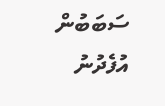ސަބަބުން އުފެދުނު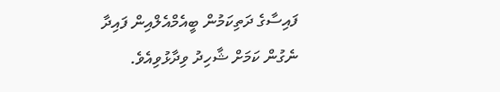ފައިސާގެ ދަތިކަމުން ބީއެމްއެލްއިން ފައިދާ ނެގުން ކަމަށް ޝާހިދު ވިދާޅުވިއެވެ.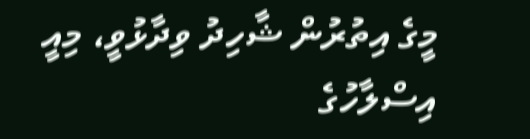މީގެ އިތުރުން ޝާހިދު ވިދާޅުވީ، މިއީ އިސްލާހުގެ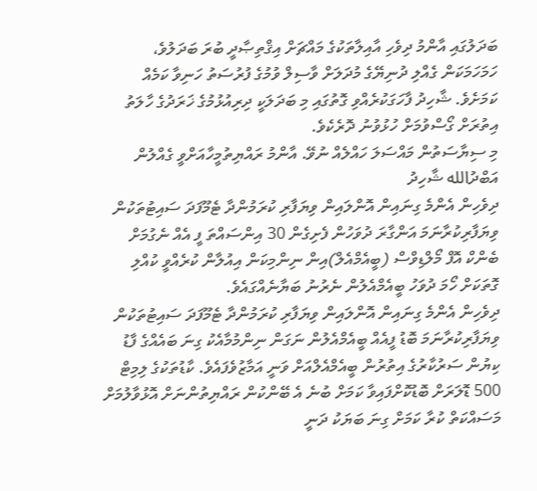ބަދަލުގައި އާންމު ދިވެހި އާއިލާތަކުގެ މައްޗަށް އިޤްތިޞާދީ ބުރަ ބަދަލުވެ، ހަމަހަމަކަން ގެއްލި ދުނިޔޭގެ މުދަލަށް ވާސިލް ވުމުގެ ފުރުސަތު ހަނިވާ ކަމެއް ކަމަށެވެ. ޝާހިދު ފާހަގަކުރެއްވި ގޮތުގައި މި ބަދަލަކީ ދިރިއުޅުމުގެ ޚަރަދުގެ ހާލަތު އިތުރަށް ގޯސްވުމަށް ހުޅުވުނު ދޮރެކެވެ.
މި ސިޔާސަތުން މައްސަލަ ހައްލެއް ނުވޭ. އާންމު ރައްޔިތުމީހާއަށްވީ ގެއްލުން
އަބްދުالله ޝާހިދު
ދިވެހިން އެންމެ ގިނައިން އޮންލައިން ވިޔަފާރި ކުރަމުންދާ ޓެމޫފަދަ ސައިޓުތަކުން ވިޔަފާރިކުރާނަމަ އަންގާރަ ދުވަހުން ފެށިގެން 30 އިންސައްތަ ފީ އެއް ނެގުމަށް ބެންކް އޮފް މޯލްޑިވްސް (ބީއެމްއެލް)އިން ނިންމިކަން އިއުލާން ކުރެއްވީ ކުއްލި ގޮތަކަށް ހޯމަ ދުވަހު ބީއެމްއެލުން ނެރުނު ބަޔާނެއްގައެވެ.
ދިވެހިން އެންމެ ގިނައިން އޮންލައިން ވިޔަފާރި ކުރަމުންދާ ޓެމޫފަދަ ސައިޓުތަކުން ވިޔަފާރިކުރާނަމަ ބޮޑު ފީއެއް ބީއެމްއެލުން ނަގަން ނިންމުމާއެކު ގިނަ ބައެއްގެ ފާޑު ކިޔުން ސަރުކާރުގެ އިތުރުން ބީއެމްއެލްއަށް ވަނީ އަމާޒުވެފައެވެ. ކާޑުތަކުގެ ލިމިޓް 500 ޑޮލަރަށް ބޮޑުކޮށްފައިވާ ކަމަށް ބުނެ އެ ބޭންކުން ރައްޔިތުންނަށް އޮޅުވާލުމަށް މަސައްކަތް ކުރާ ކަމަށް ގިނަ ބަޔަކު ދަނީ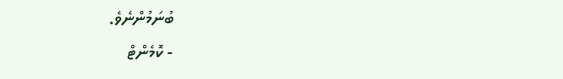ބުނަމުންނެވެ.
- ކޮމެންޓް